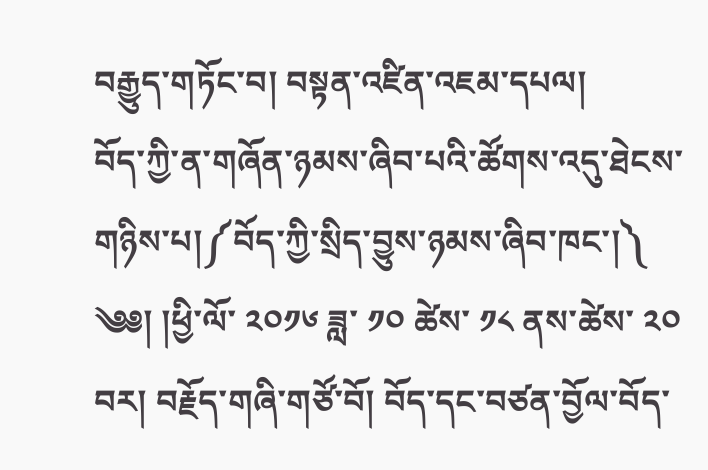བརྒྱུད་གཏོང་བ། བསྟན་འཛིན་འཇམ་དཔལ།
བོད་ཀྱི་ན་གཞོན་ཉམས་ཞིབ་པའི་ཚོགས་འདུ་ཐེངས་གཉིས་པ།༼བོད་ཀྱི་སྲིད་བྱུས་ཉམས་ཞིབ་ཁང་།༽
༄༅། །ཕྱི་ལོ་ ༢༠༡༦ ཟླ་ ༡༠ ཚེས་ ༡༨ ནས་ཚེས་ ༢༠ བར། བརྗོད་གཞི་གཙོ་བོ། བོད་དང་བཙན་བྱོལ་བོད་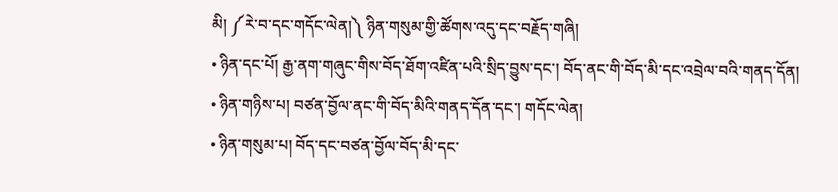མི། ༼རེ་བ་དང་གདོང་ལེན།༽ ཉིན་གསུམ་གྱི་ཚོགས་འདུ་དང་བརྗོད་གཞི།
• ཉིན་དང་པོ། རྒྱ་ནག་གཞུང་གིས་བོད་ཐོག་འཛིན་པའི་སྲིད་བྱུས་དང་། བོད་ནང་གི་བོད་མི་དང་འབྲེལ་བའི་གནད་དོན།
• ཉིན་གཉིས་པ། བཙན་བྱོལ་ནང་གི་བོད་མིའི་གནད་དོན་དང་། གདོང་ལེན།
• ཉིན་གསུམ་པ། བོད་དང་བཙན་བྱོལ་བོད་མི་དང་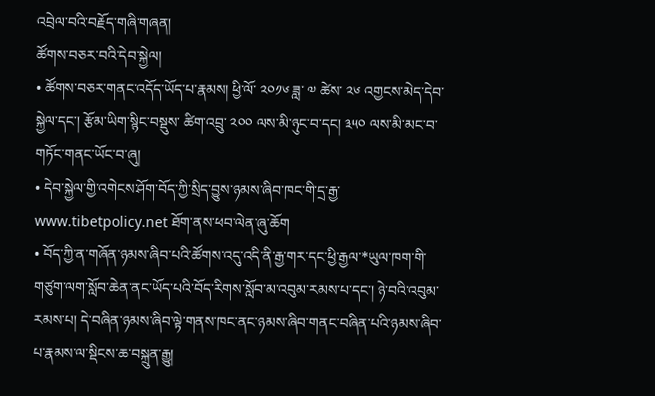འབྲེལ་བའི་བརྗོད་གཞི་གཞན།
ཚོགས་བཅར་བའི་དེབ་སྐྱེལ།
• ཚོགས་བཅར་གནང་འདོད་ཡོད་པ་རྣམས། ཕྱི་ལོ་ ༢༠༡༦ ཟླ་ ༧ ཚེས་ ༢༦ འགྱངས་མེད་དེབ་སྐྱེལ་དང་། རྩོམ་ཡིག་སྙིང་བསྡུས་ ཚིག་འབྲུ་ ༢༠༠ ལས་མི་ཉུང་བ་དང། ༣༥༠ ལས་མི་མང་བ་གཏོང་གནང་ཡོང་བ་ཞུ།
• དེབ་སྐྱེལ་གྱི་འགེངས་ཤོག་བོད་ཀྱི་སྲིད་བྱུས་ཉམས་ཞིབ་ཁང་གི་དྲ་རྒྱ་ www.tibetpolicy.net ཐོག་ནས་ཕབ་ལེན་ཞུ་ཆོག
• བོད་ཀྱི་ན་གཞོན་ཉམས་ཞིབ་པའི་ཚོགས་འདུ་འདི་ནི་རྒྱ་གར་དང་ཕྱི་རྒྱལ་*ཡུལ་ཁག་གི་གཙུག་ལག་སློབ་ཆེན་ནང་ཡོད་པའི་བོད་རིགས་སློབ་མ་འབུམ་རམས་པ་དང་། ཉེ་བའི་འབུམ་རམས་པ། དེ་བཞིན་ཉམས་ཞིབ་ལྟེ་གནས་ཁང་ནང་ཉམས་ཞིབ་གནང་བཞིན་པའི་ཉམས་ཞིབ་པ་རྣམས་ལ་སྡིངས་ཆ་བསྐྲུན་རྒྱུ།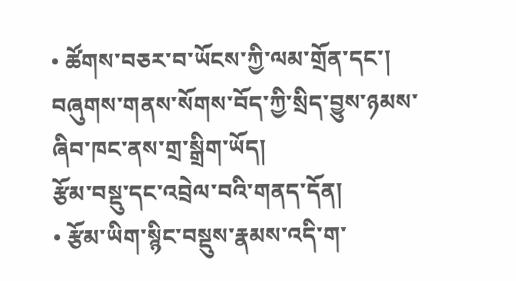• ཚོགས་བཅར་བ་ཡོངས་ཀྱི་ལམ་གྲོན་དང་། བཞུགས་གནས་སོགས་བོད་ཀྱི་སྲིད་བྱུས་ཉམས་ཞིབ་ཁང་ནས་གྲ་སྒྲིག་ཡོད།
རྩོམ་བསྡུ་དང་འབྲེལ་བའི་གནད་དོན།
• རྩོམ་ཡིག་སྙིང་བསྡུས་རྣམས་འདི་ག་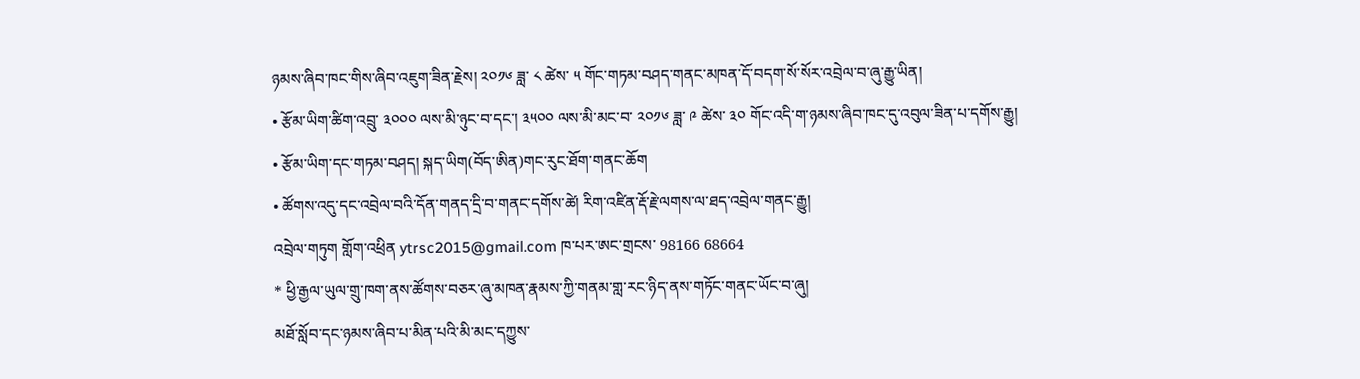ཉམས་ཞིབ་ཁང་གིས་ཞིབ་འཇུག་ཟིན་རྗེས། ༢༠༡༦ ཟླ་ ༨ ཚེས་ ༥ གོང་གཏམ་བཤད་གནང་མཁན་དོ་བདག་སོ་སོར་འབྲེལ་བ་ཞུ་རྒྱུ་ཡིན།
• རྩོམ་ཡིག་ཚིག་འབྲུ་ ༣༠༠༠ ལས་མི་ཉུང་བ་དང་། ༣༥༠༠ ལས་མི་མང་བ་ ༢༠༡༦ ཟླ་ ༩ ཚེས་ ༣༠ གོང་འདི་ག་ཉམས་ཞིབ་ཁང་དུ་འབུལ་ཟིན་པ་དགོས་རྒྱུ།
• རྩོམ་ཡིག་དང་གཏམ་བཤད། སྐད་ཡིག(བོད་ཨིན)གང་རུང་ཐོག་གནང་ཆོག
• ཚོགས་འདུ་དང་འབྲེལ་བའི་དོན་གནད་དྲི་བ་གནང་དགོས་ཚེ། རིག་འཛིན་རྡོ་རྗེ་ལགས་ལ་ཐད་འབྲེལ་གནང་རྒྱུ།
འབྲེལ་གཏུག གློག་འཕྲིན ytrsc2015@gmail.com ཁ་པར་ཨང་གྲངས་ 98166 68664
* ཕྱི་རྒྱལ་ཡུལ་གྲུ་ཁག་ནས་ཚོགས་བཅར་ཞུ་མཁན་རྣམས་ཀྱི་གནམ་གླ་རང་ཉིད་ནས་གཏོང་གནང་ཡོང་བ་ཞུ།
མཐོ་སློབ་དང་ཉམས་ཞིབ་པ་མིན་པའི་མི་མང་དཀྱུས་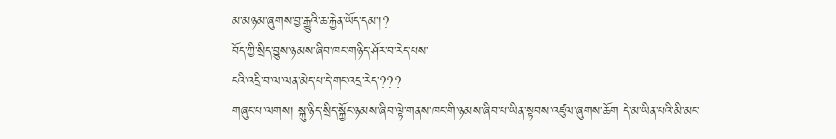མ་མཉམ་ཞུགས་བྱ་རྒྱུའི་ཆ་རྐྱེན་ཡོད་དམ་།?
བོད་ཀྱི་སྲིད་བྱུས་ཉམས་ཞིབ་ཁང་གཉིད་ཤོར་བ་རེད་པས་
ངའི་འདྲི་བ་ལ་ལན་མེད་པ་དེ་གང་འདྲ་རེད་???
གཞུང་པ་ལགས། སྐུ་ཉིད་སྲིད་སྐྱོང་ཉམས་ཞིབ་ལྟེ་གནས་ཁང་གི་ཉམས་ཞིབ་པ་ཡིན་སྟབས་འཛུལ་ཞུགས་ཆོག དེ་མ་ཡིན་པའི་མི་མང་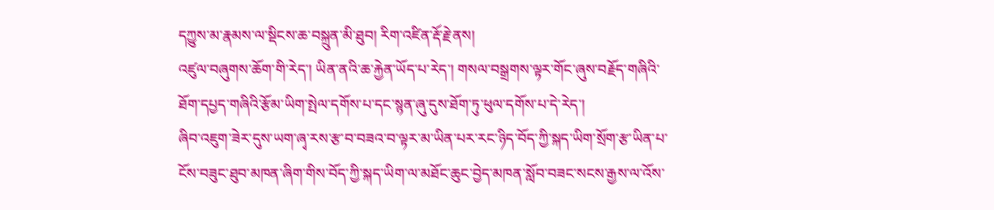དཀྱུས་མ་རྣམས་ལ་སྡིངས་ཆ་བསྐྲུན་མི་ཐུབ། རིག་འཛིན་རྡོ་རྗེ་ནས།
འཛུལ་བཞུགས་ཆོག་གི་རེད་། ཡིན་ནའི་ཆ་རྐྱེན་ཡོད་པ་རེད་། གསལ་བསྒྲགས་ལྟར་གོང་ཞུས་བརྗོད་གཞིའི་ཐོག་དཔྱད་གཞིའི་རྩོམ་ཡིག་སྤེལ་དགོས་པ་དང་སྙན་ཞུ་དུས་ཐོག་ཏུ་ཕུལ་དགོས་པ་དེ་རེད་།
ཞིབ་འཇུག་ཟེར་དུས་ཡག་ཞྭ་རས་རྩ་བ་བཟའ་བ་ལྟར་མ་ཡིན་པར་རང་ཉིད་བོད་ཀྱི་སྐད་ཡིག་སྲོག་རྩ་ཡིན་པ་ངོས་བཟུང་ཐུབ་མཁན་ཞིག་གིས་བོད་ཀྱི་སྐད་ཡིག་ལ་མཐོང་ཆུང་བྱེད་མཁན་སློབ་བཟང་སངས་རྒྱས་ལ་འོས་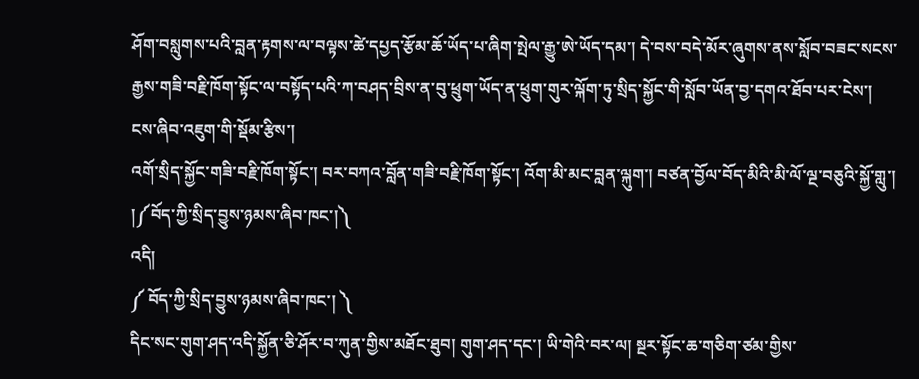ཤོག་བསླུགས་པའི་བླན་རྟགས་ལ་བལྟས་ཚེ་དཔྱད་རྩོམ་ཆོ་ཡོད་པ་ཞིག་སྤེལ་རྒྱུ་ཨེ་ཡོད་དམ་། དེ་བས་བདེ་མོར་ཞུགས་ནས་སློབ་བཟང་སངས་རྒྱས་གཟི་བརྗི་ཁོག་སྟོང་ལ་བསྟོད་པའི་ཀ་བཤད་བྲིས་ན་བུ་ཕྲུག་ཡོད་ན་ཕྲུག་གུར་ལྐོག་ཏུ་སྲིད་སྐྱོང་གི་སློབ་ཡོན་བྱ་དགའ་ཐོབ་པར་ངེས་།
ངས་ཞིབ་འཇུག་གི་སྡོམ་རྩིས་།
འགོ་སྲིད་སྐྱོང་གཟི་བརྗི་ཁོག་སྟོང་། བར་བཀའ་བློན་གཟི་བརྗི་ཁོག་སྟོང་། འོག་མི་མང་བླན་ལྐུག་། བཙན་བྱོལ་བོད་མིའི་མི་ལོ་ལྔ་བཅུའི་སྐྱོ་གླུ་།
།༼བོད་ཀྱི་སྲིད་བྱུས་ཉམས་ཞིབ་ཁང་།༽
འདི།
༼ བོད་ཀྱི་སྲིད་བྱུས་ཉམས་ཞིབ་ཁང་། ༽
དིང་སང་གུག་ཤད་འདི་སྐྱོན་ཅི་ཤོར་བ་ཀུན་གྱིས་མཐོང་ཐུབ། གུག་ཤད་དང་། ཡི་གེའི་བར་ལ། སྔར་སྟོང་ཆ་གཅིག་ཙམ་གྱིས་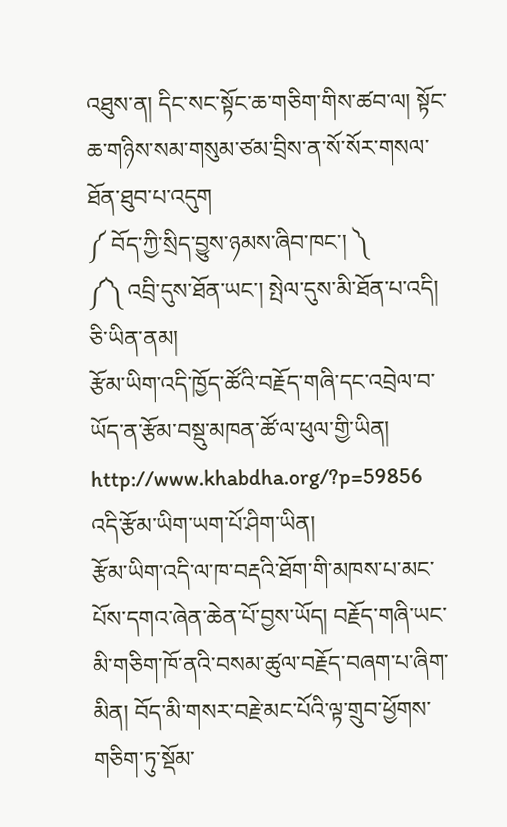འཐུས་ན། དིང་སང་སྟོང་ཆ་གཅིག་གིས་ཚབ་ལ། སྟོང་ཆ་གཉིས་སམ་གསུམ་ཙམ་བྲིས་ན་སོ་སོར་གསལ་ཐོན་ཐུབ་པ་འདུག
༼ བོད་ཀྱི་སྲིད་བྱུས་ཉམས་ཞིབ་ཁང་། ༽
༼༽ འབྲི་དུས་ཐོན་ཡང་། སྤེལ་དུས་མི་ཐོན་པ་འདི། ཅི་ཡིན་ནམ།
རྩོམ་ཡིག་འདི་ཁྱོད་ཚོའི་བརྗོད་གཞི་དང་འབྲེལ་བ་ཡོད་ན་རྩོམ་བསྡུ་མཁན་ཚོ་ལ་ཕུལ་གྱི་ཡིན། http://www.khabdha.org/?p=59856 འདི་རྩོམ་ཡིག་ཡག་པོ་ཤིག་ཡིན།
རྩོམ་ཡིག་འདི་ལ་ཁ་བརྡའི་ཐོག་གི་མཁས་པ་མང་པོས་དགའ་ཞེན་ཆེན་པོ་བྱས་ཡོད། བརྗོད་གཞི་ཡང་མི་གཅིག་ཁོ་ནའི་བསམ་ཚུལ་བརྗོད་བཞག་པ་ཞིག་མིན། བོད་མི་གསར་བརྗེ་མང་པོའི་ལྟ་གྲུབ་ཕྱོགས་གཅིག་ཏུ་སྡོམ་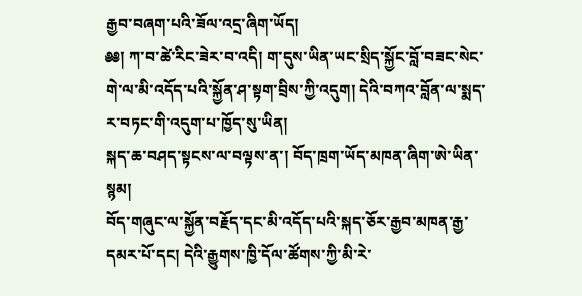རྒྱབ་བཞག་པའི་ཟོལ་འདྲ་ཞིག་ཡོད།
༅༅། ཀ་བ་ཚེ་རིང་ཟེར་བ་འདི། ག་དུས་ཡིན་ཡང་སྲིད་སྐྱོང་བློ་བཟང་སེང་གེ་ལ་མི་འདོད་པའི་སྐྱོན་ཤ་སྟག་བྲིས་ཀྱི་འདུག། དེའི་བཀའ་བློན་ལ་སྨད་ར་བཏང་གི་འདུག་པ་ཁྱོད་སུ་ཡིན།
སྐད་ཆ་བཤད་སྟངས་ལ་བལྟས་ན་། བོད་ཁྲག་ཡོད་མཁན་ཞིག་ཨེ་ཡིན་སྙམ།
བོད་གཞུང་ལ་སྐྱོན་བརྗོད་དང་མི་འདོད་པའི་སྐད་ཅོར་རྒྱབ་མཁན་རྒྱ་དམར་པོ་དང། དེའི་རྒྱུགས་ཁྱི་དོལ་ཚོགས་ཀྱི་མི་རེ་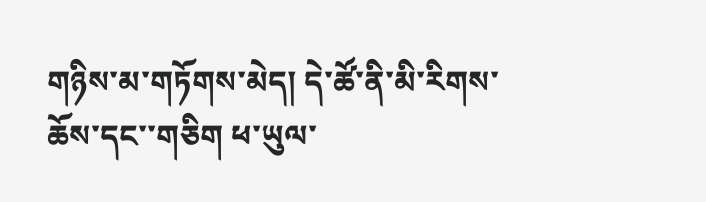གཉིས་མ་གཏོགས་མེད། དེ་ཚོ་ནི་མི་རིགས་ཆོས་དང་་གཅིག ཕ་ཡུལ་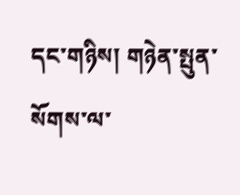དང་གཉིས། གཉེན་སྤུན་སོགས་ལ་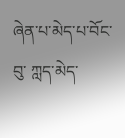ཞེན་པ་མེད་པ་བོང་བུ་ ཀླད་མེད་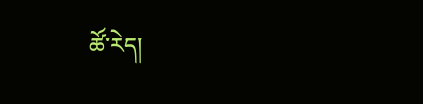ཚོ་རེད།